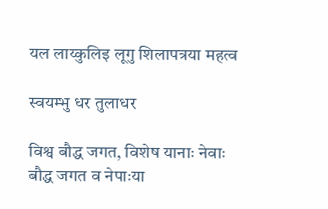यल लाय्कुलिइ लूगु शिलापत्रया महत्व

स्वयम्भु धर तुलाधर

विश्व बौद्ध जगत, विशेष यानाः नेवाः बौद्ध जगत व नेपाःया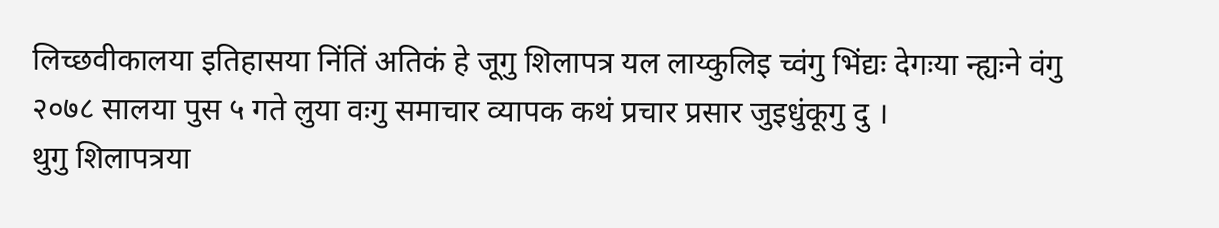लिच्छवीकालया इतिहासया निंतिं अतिकं हे जूगु शिलापत्र यल लाय्कुलिइ च्वंगु भिंद्यः देगःया न्ह्यःने वंगु २०७८ सालया पुस ५ गते लुया वःगु समाचार व्यापक कथं प्रचार प्रसार जुइधुंकूगु दु ।
थुगु शिलापत्रया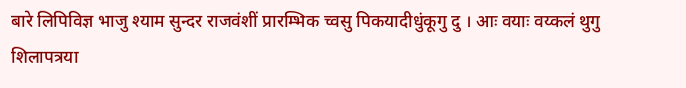बारे लिपिविज्ञ भाजु श्याम सुन्दर राजवंशीं प्रारम्भिक च्वसु पिकयादीधुंकूगु दु । आः वयाः वय्कलं थुगु शिलापत्रया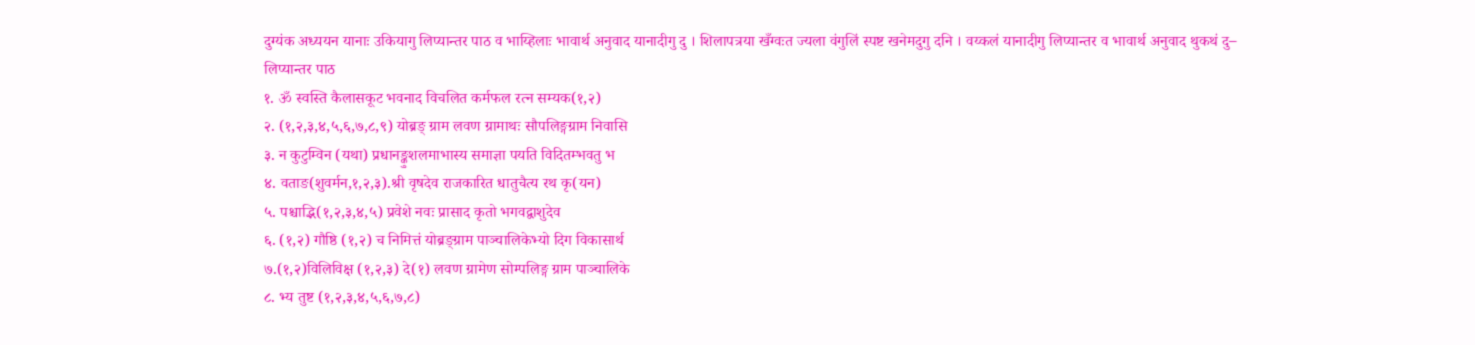दुग्यंक अध्ययन यानाः उकियागु लिप्यान्तर पाठ व भाय्हिलाः भावार्थ अनुवाद यानादीगु दु । शिलापत्रया खँग्वःत ज्यला वंगुलिं स्पष्ट खनेमदुगु दनि । वय्कलं यानादीगु लिप्यान्तर व भावार्थ अनुवाद थुकथं दु–
लिप्यान्तर पाठ
१. ॐ स्वस्ति कैलासकूट भवनाद विचलित कर्मफल रत्न सम्यक(१,२)
२. (१,२,३,४,५,६,७,८,९) योब्रङ् ग्राम लवण ग्रामाथः सौपलिङ्गग्राम निवासि
३. न कुटुम्विन (यथा) प्रधानङ्कुशलमाभास्य समाज्ञा पयति विदितम्भवतु भ
४. वताङ(शुवर्मन,१,२,३).श्री वृषदेव राजकारित धातुचैत्य रथ कृ(यन)
५. पश्चाद्भि(१,२,३,४,५) प्रवेशे नवः प्रासाद कृतो भगवद्वाशुदेव
६. (१,२) गौष्ठि (१,२) च निमित्तं योब्रङ्ग्राम पाञ्चालिकेभ्यो दिग विकासार्थ
७.(१,२)विलिविक्ष (१,२,३) दे(१) लवण ग्रामेण सोम्पलिङ्ग ग्राम पाञ्चालिके
८. भ्य तुष्ट (१,२,३,४,५,६,७,८)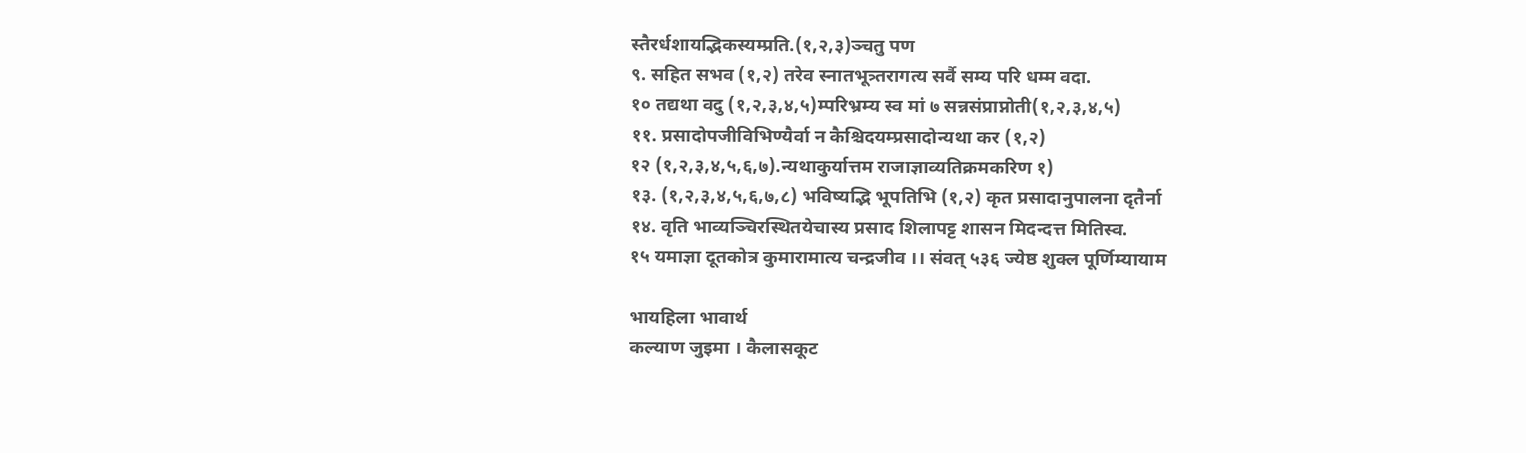स्तैरर्धशायद्भिकस्यम्प्रति.(१,२,३)ञ्चतु पण
९. सहित सभव (१,२) तरेव स्नातभूत्र्तरागत्य सर्वै सम्य परि धम्म वदा.
१० तद्यथा वदु (१,२,३,४,५)म्परिभ्रम्य स्व मां ७ सन्नसंप्राप्नोती(१,२,३,४,५)
११. प्रसादोपजीविभिण्यैर्वा न कैश्चिदयम्प्रसादोन्यथा कर (१,२)
१२ (१,२,३,४,५,६,७).न्यथाकुर्यात्तम राजाज्ञाव्यतिक्रमकरिण १)
१३. (१,२,३,४,५,६,७,८) भविष्यद्भि भूपतिभि (१,२) कृत प्रसादानुपालना दृतैर्ना
१४. वृति भाव्यञ्चिरस्थितयेचास्य प्रसाद शिलापट्ट शासन मिदन्दत्त मितिस्व.
१५ यमाज्ञा दूतकोत्र कुमारामात्य चन्द्रजीव ।। संवत् ५३६ ज्येष्ठ शुक्ल पूर्णिम्यायाम

भायहिला भावार्थ
कल्याण जुइमा । कैलासकूट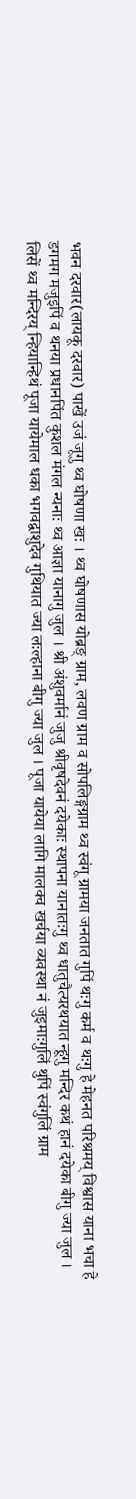भवन दरवार(लायकू दरवार) पाखें उजं जूगु थ्व घोषणा खः । थ्व घोषणास योब्रङ् ग्राम, लवण ग्राम व सोपलिङ्गग्राम थ्व स्वंगू ग्रामया जनतात गुपिं थःगु कर्म व थःगु हे मेहनत परिश्रमय् विश्वास याना भचा हे डगमग मजुइपिं व थनया प्रधानपिंत कुशल मंगल न्यनाः थ्व आज्ञा यानागु जुल । श्री अंशुवर्मानं जुजु श्रीवृषदेवनं दयेकाः स्थापना यानातःगु थ्व धातुचैत्यरथयात न्हूगु मन्दिर कथं हानं दयेका बीगु ज्या जुल । लिसें थ्व मन्दिरय् न्हियान्हिथं पूजा यायेमाल धका भगवद्वाशुदेव गुथियात ज्या लःल्हाना बीगु ज्या जुल । पूजा यायेया लागि मालक्व खर्चया व्यवस्था नं जुइमाःगुलिं थुपिं स्वंगुलिं ग्राम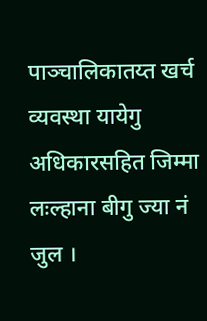पाञ्चालिकातय्त खर्च व्यवस्था यायेगु अधिकारसहित जिम्मा लःल्हाना बीगु ज्या नं जुल ।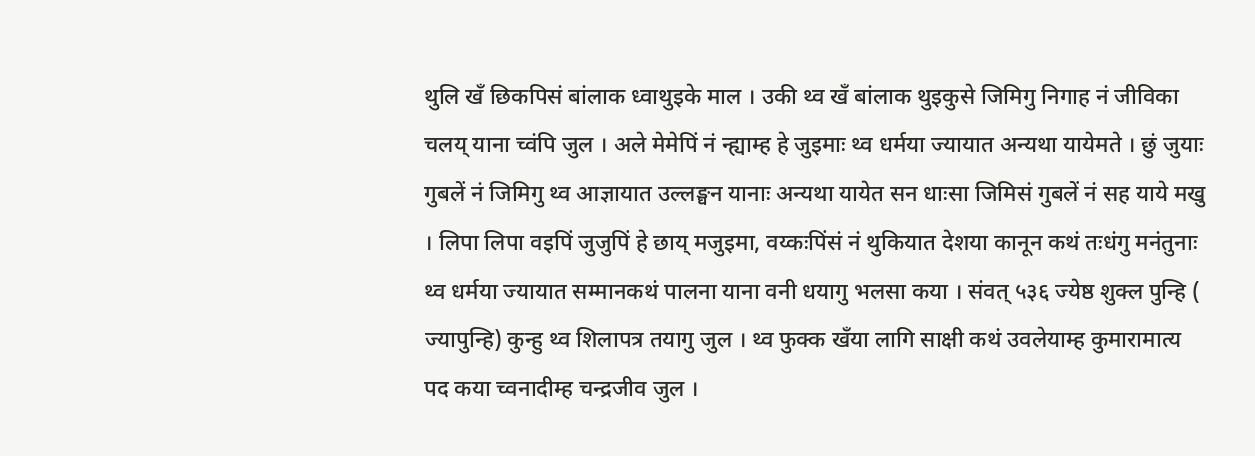थुलि खँ छिकपिसं बांलाक ध्वाथुइके माल । उकी थ्व खँ बांलाक थुइकुसे जिमिगु निगाह नं जीविका चलय् याना च्वंपि जुल । अले मेमेपिं नं न्ह्याम्ह हे जुइमाः थ्व धर्मया ज्यायात अन्यथा यायेमते । छुं जुयाः गुबलें नं जिमिगु थ्व आज्ञायात उल्लङ्घन यानाः अन्यथा यायेत सन धाःसा जिमिसं गुबलें नं सह याये मखु । लिपा लिपा वइपिं जुजुपिं हे छाय् मजुइमा, वय्कःपिंसं नं थुकियात देशया कानून कथं तःधंगु मनंतुनाः थ्व धर्मया ज्यायात सम्मानकथं पालना याना वनी धयागु भलसा कया । संवत् ५३६ ज्येष्ठ शुक्ल पुन्हि ( ज्यापुन्हि) कुन्हु थ्व शिलापत्र तयागु जुल । थ्व फुक्क खँया लागि साक्षी कथं उवलेयाम्ह कुमारामात्य पद कया च्वनादीम्ह चन्द्रजीव जुल ।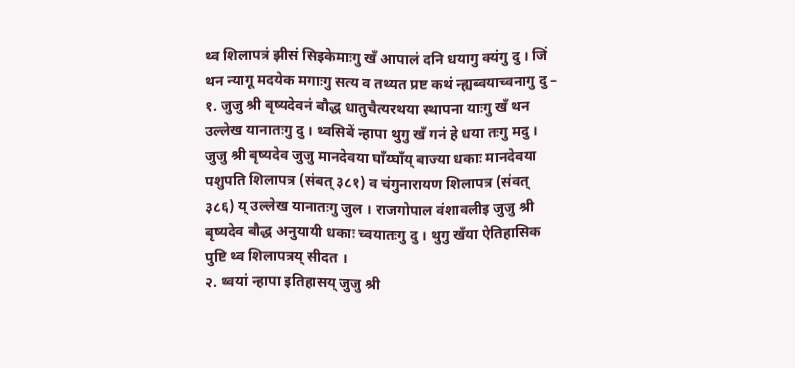थ्व शिलापत्रं झीसं सिइकेमाःगु खँ आपालं दनि धयागु क्यंगु दु । जिं थन न्यागू मदयेक मगाःगु सत्य व तथ्यत प्रष्ट कथं न्ह्यब्वयाच्वनागु दु –
१. जुजु श्री बृष्यदेवनं बौद्ध धातुचैत्यरथया स्थापना याःगु खँ थन उल्लेख यानातःगु दु । थ्वसिबें न्हापा थुगु खँ गनं हे धया तःगु मदु । जुजु श्री बृष्यदेव जुजु मानदेवया घाँय्घाँय् बाज्या धकाः मानदेवया पशुपति शिलापत्र (संबत् ३८१) व चंगुनारायण शिलापत्र (संवत् ३८६) य् उल्लेख यानातःगु जुल । राजगोपाल वंशावलीइ जुजु श्री बृष्यदेव बौद्ध अनुयायी धकाः च्वयातःगु दु । थुगु खँया ऐतिहासिक पुष्टि थ्व शिलापत्रय् सीदत ।
२. थ्वयां न्हापा इतिहासय् जुजु श्री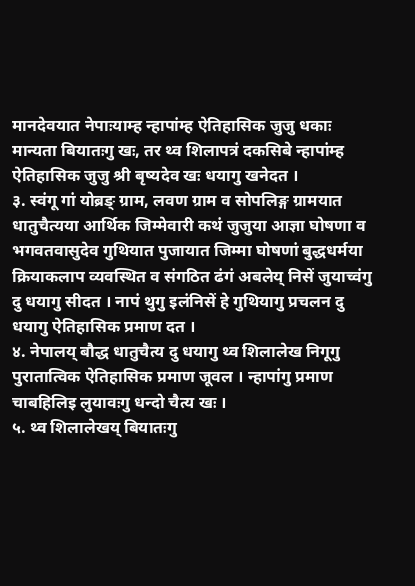मानदेवयात नेपाःयाम्ह न्हापांम्ह ऐतिहासिक जुजु धकाः मान्यता बियातःगु खः, तर थ्व शिलापत्रं दकसिबे न्हापांम्ह ऐतिहासिक जुजु श्री बृष्यदेव खः धयागु खनेदत ।
३. स्वंगू गां योब्रङ् ग्राम, लवण ग्राम व सोपलिङ्ग ग्रामयात धातुचैत्यया आर्थिक जिम्मेवारी कथं जुजुया आज्ञा घोषणा व भगवतवासुदेव गुथियात पुजायात जिम्मा घोषणां बुद्धधर्मया क्रियाकलाप व्यवस्थित व संगठित ढंगं अबलेय् निसें जुयाच्वंगु दु धयागु सीदत । नापं थुगु इलंनिसें हे गुथियागु प्रचलन दु धयागु ऐतिहासिक प्रमाण दत ।
४. नेपालय् बौद्ध धातुचैत्य दु धयागु थ्व शिलालेख निगूगु पुरातात्विक ऐतिहासिक प्रमाण जूवल । न्हापांगु प्रमाण चाबहिलिइ लुयावःगु धन्दो चैत्य खः ।
५. थ्व शिलालेखय् बियातःगु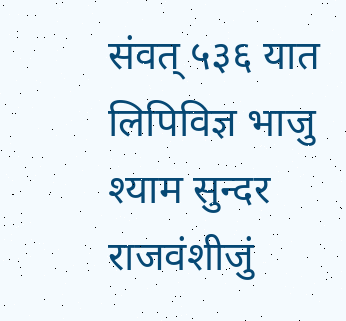संवत् ५३६ यात लिपिविज्ञ भाजु श्याम सुन्दर राजवंशीजुं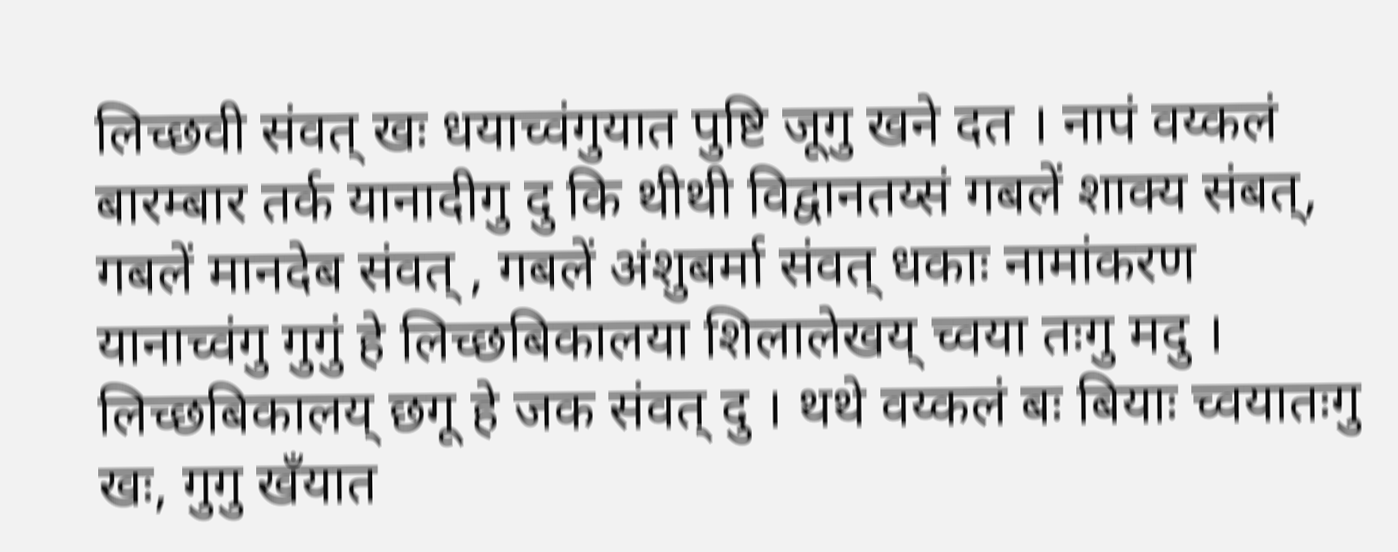लिच्छवी संवत् खः धयाच्वंगुयात पुष्टि जूगु खने दत । नापं वय्कलं बारम्बार तर्क यानादीगु दु कि थीथी विद्वानतय्सं गबलें शाक्य संबत्, गबलें मानदेब संवत् , गबलें अंशुबर्मा संवत् धकाः नामांकरण यानाच्वंगु गुगुं हे लिच्छबिकालया शिलालेखय् च्वया तःगु मदु । लिच्छबिकालय् छगू हे जक संवत् दु । थथे वय्कलं बः बियाः च्वयातःगु खः, गुगु खँयात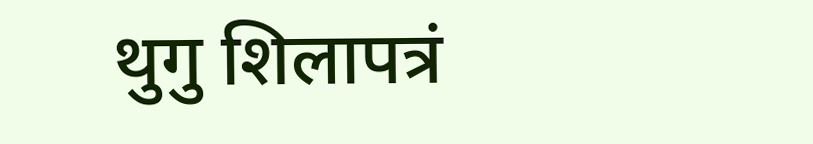थुगु शिलापत्रं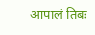आपालं तिबः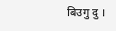बिउगु दु ।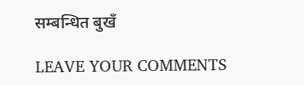सम्बन्धित बुखँ

LEAVE YOUR COMMENTS